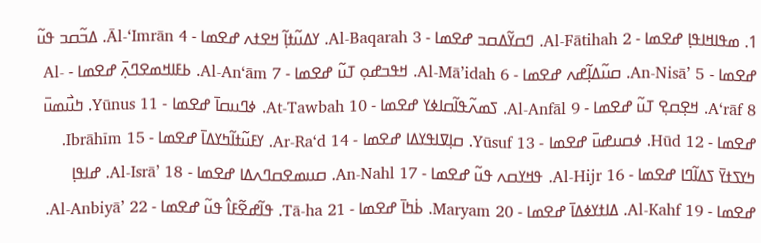1. ߘߟߊߞߊߟߊ߲ ߝߐߘߊ - Al-Fātihah 2. ߣߛߌ߬ߡߛߏ ߝߐߘߊ - Al-Baqarah 3. ߌߡߎ߬ߙߊ߲߬ ߞߐߙߍ ߝߐߘߊ - Āl-‘Imrān 4. ߡߏ߬ߛߏ ߟߎ߬ ߝߐߘߊ - An-Nisā’ 5. ߛߎ߬ߡߊ߲߬ߝߍ ߝߐߘߊ - Al-Mā’idah 6. ߞߟߏߝߋ߲ ߠߎ߬ ߝߐߘߊ - Al-An‘ām 7. ߕߓߊߞߘߐߣߍ߲߫ ߝߐߘߊ - Al-A‘rāf 8. ߞߐ߲ߛߐ߲ ߠߎ߬ ߝߐߘߊ - Al-Anfāl 9. ߖߘߍ߬ߟߊ߬ߛߊߦߌ ߝߐߘߊ - At-Tawbah 10. ߦߣߎߛߊ߫ ߝߐߘߊ - Yūnus 11. ߤߎ߯ߘߎ߫ ߝߐߘߊ - Hūd 12. ߦߛߎߝߎ߫ ߝߐߘߊ - Yūsuf 13. ߛߊ߲ߜߊߟߌߡߊ ߝߐߘߊ - Ar-Ra‘d 14. ߌߓߎ߬ߙߊ߬ߤߌߡߊ߫ ߝߐߘߊ - Ibrāhīm 15. ߤߌߖߙߌ߫ ߖߡߊ߬ߣߊ ߝߐߘߊ - Al-Hijr 16. ߟߞߌߛߍ ߟߎ߬ ߝߐߘߊ - An-Nahl 17. ߛߎߘߐߛߣߍߡߊ ߝߐߘߊ - Al-Isrā’ 18. ߝߊߟߊ߲ ߝߐߘߊ - Al-Kahf 19. ߡߊߙߌߦߡߊ߫ ߝߐߘߊ - Maryam 20. ߕ߭ߤߊ߫ ߝߐߘߊ - Tā-ha 21. ߟߊ߬ߝߐ߬ߓߊ߮ ߟߎ߬ ߝߐߘߊ - Al-Anbiyā’ 22.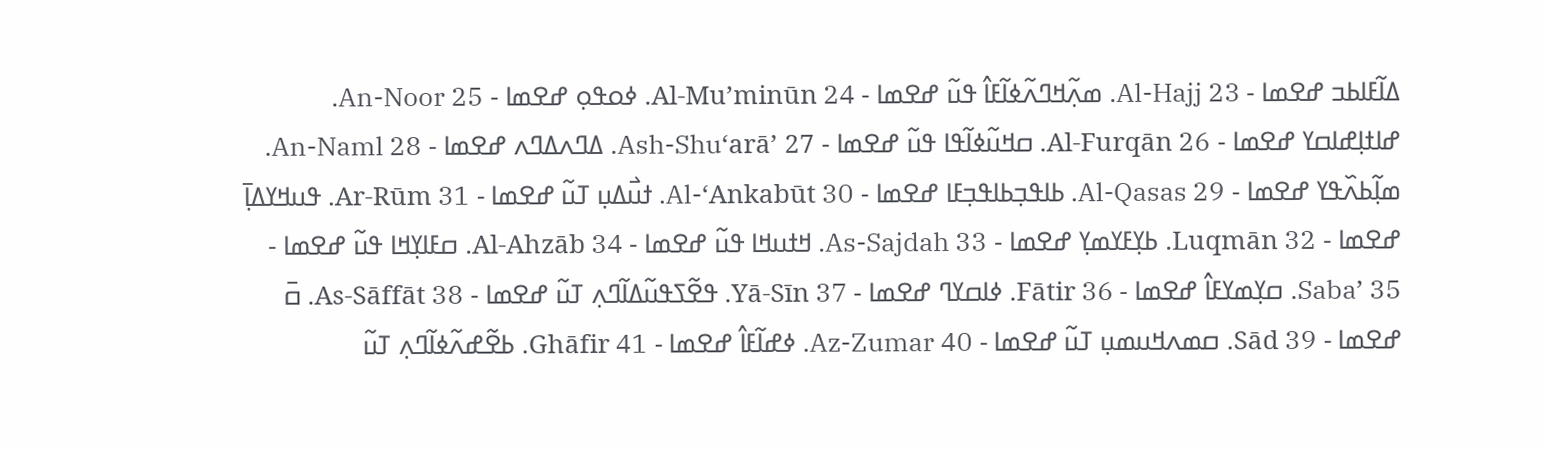ߡߊ߬ߓߊߕߏ ߝߐߘߊ - Al-Hajj 23. ߘߍ߲߬ߞߣߍ߬ߦߊ߬ߓߊ߮ ߟߎ߬ ߝߐߘߊ - Al-Mu’minūn 24. ߦߋߟߋ߲ ߝߐߘߊ - An-Noor 25. ߝߊߙߊ߲ߝߊߛߌ ߝߐߘߊ - Al-Furqān 26. ߛߞߎ߬ߦߊ߬ߟߊ ߟߎ߬ ߝߐߘߊ - Ash-Shu‘arā’ 27. ߡߣߍߡߣߍ ߝߐߘߊ - An-Naml 28. ߘߊ߲߬ߕߍ߰ߟߌ ߝߐߘߊ - Al-Qasas 29. ߕߊߟߏ߲ߕߊߟߏ߲ߓߊ ߝߐߘߊ - Al-‘Ankabūt 30. ߙߎ߯ߡߎ߲ ߠߎ߬ ߝߐߘߊ - Ar-Rūm 31. ߟߎߞߌߡߊ߲߫ ߝߐߘߊ - Luqmān 32. ߕߌ߲ߓߌߘߌ߲ ߝߐߘߊ - As-Sajdah 33. ߞߙߎߞߊ ߟߎ߬ ߝߐߘߊ - Al-Ahzāb 34. ߛߓߊߌ߲ߞߊ ߟߎ߬ ߝߐߘߊ - Saba’ 35. ߛߌ߲ߘߌߓߊ߮ ߝߐߘߊ - Fātir 36. ߦߊߛߌߣ ߝߐߘߊ - Yā-Sīn 37. ߟߐ߬ߖߟߎ߬ߡߊ߬ߣߍ߲ ߠߎ߬ ߝߐߘߊ - As-Sāffāt 38. ߛ߫ ߝߐߘߊ - Sād 39. ߛߘߍߞߎߘߎ߲ ߠߎ߬ ߝߐߘߊ - Az-Zumar 40. ߦߝߊ߬ߓߊ߮ ߝߐߘߊ - Ghāfir 41. ߕߐ߬ߝߍ߬ߦߊ߬ߣߍ߲ ߠߎ߬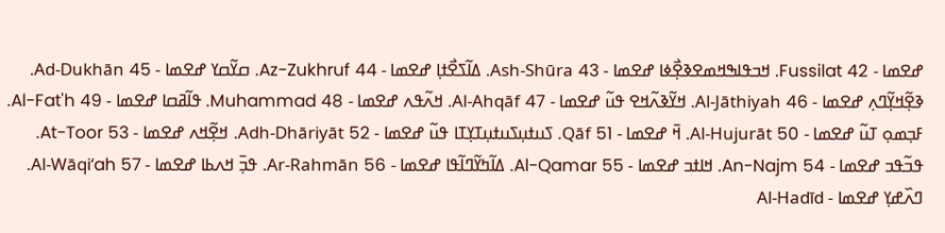ߝߐߘߊ - Fussilat 42. ߞߏߟߊߒߞߘߐߢߐ߲߯ߦߊ ߝߐߘߊ - Ash-Shūra 43. ߡߊ߬ߖߐ߯ߙߊ߲ ߝߐߘߊ - Az-Zukhruf 44. ߛߌ߬ߛߌ ߝߐߘߊ - Ad-Dukhān 45. ߢߐ߲߬ߞߌ߲߬ߣߍ߲ ߝߐߘߊ - Al-Jāthiyah 46. ߞߌ߬ߢߍ߬ߞߐ ߟߎ߬ ߝߐߘߊ - Al-Ahqāf 47. ߞߍ߬ߟߍ ߝߐߘߊ - Muhammad 48. ߟߊ߬ߥߛߊ ߝߐߘߊ - Al-Fat'h 49. ߓߏ߲ߘߋ߲ ߠߎ߬ ߝߐߘߊ - Al-Hujurāt 50. ߞ߫ ߝߐߘߊ - Qāf 51. ߖߎߙߎ߲ߖߎߙߎ߲ߠߌ߲ߠߊ ߟߎ߬ ߝߐߘߊ - Adh-Dhāriyāt 52. ߞߐ߲߬ߞߍ ߝߐߘߊ - At-Toor 53. ߟߏ߬ߟߏ ߝߐߘߊ - An-Najm 54. ߞߊߙߏ ߝߐߘߊ - Al-Qamar 55. ߡߊ߬ߤߌ߬ߣߊ߬ߟߊ ߝߐߘߊ - Ar-Rahmān 56. ߟߏ߲߫ ߞߍߕߊ ߝߐߘߊ - Al-Wāqi‘ah 57. ߣߍ߰ߝߌ߲ ߝߐߘߊ - Al-Hadīd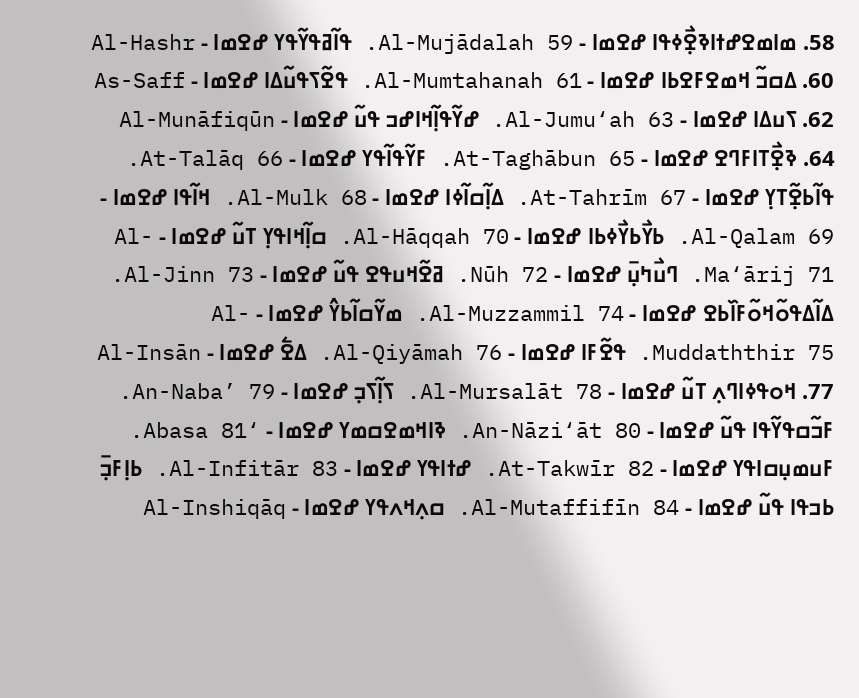58. ߘߊߘߐߝߙߊߢߐ߲߯ߦߟߊ ߝߐߘߊ - Al-Mujādalah 59. ߟߊ߬ߥߟߌ߬ߟߌ ߝߐߘߊ - Al-Hashr 60. ߡߛߏ߬ ߞߘߐߓߐߕߊ ߝߐߘߊ - Al-Mumtahanah 61. ߟߐ߬ߖߟߎ߬ߡߊ ߝߐߘߊ - As-Saff 62. ߖߎߡߊ ߝߐߘߊ - Al-Jumu‘ah 63. ߝߌ߬ߟߊ߲߬ߞߊߝߏ ߟߎ߬ ߝߐߘߊ - Al-Munāfiqūn 64. ߢߐ߲߯ߠߊߓߣߐ ߝߐߘߊ - At-Taghābun 65. ߓߌ߬ߟߊ߬ߟߌ ߝߐߘߊ - At-Talāq 66. ߟߊ߬ߕߐ߲߬ߠߌ߲ ߝߐߘߊ - At-Tahrīm 67. ߡߊ߲߬ߛߊ߬ߦߊ ߝߐߘߊ - Al-Mulk 68. ߞߊ߬ߟߊ ߝߐߘߊ - Al-Qalam 69. ߕߌ߯ߕߌ߯ߦߕߊ ߝߐߘߊ - Al-Hāqqah 70. ߛߊ߲߬ߞߊߟߌ߲ ߠߎ߬ ߝߐߘߊ - Al-Ma‘ārij 71. ߣߎ߯ߤߎ߲߫ ߝߐߘߊ - Nūh 72. ߥߐ߬ߞߎߟߐ ߟߎ߬ ߝߐߘߊ - Al-Jinn 73. ߡߊ߬ߡߟߋ߬ߞߋ߬ߓߊ߰ߕߐ ߝߐߘߊ - Al-Muzzammil 74. ߘߌ߬ߛߊ߬ߕߌ߮ ߝߐߘߊ - Al-Muddaththir 75. ߟߐ߬ߓߊ ߝߐߘߊ - Al-Qiyāmah 76. ߡߐ߱ ߝߐߘߊ - Al-Insān 77. ߞߋߟߦߊߣߍ߲ ߠߎ߬ ߝߐߘߊ - Al-Mursalāt 78. ߖߊ߲߬ߖߏ߲ ߝߐߘߊ - An-Naba’ 79. ߓߏ߬ߛߟߌ߬ߟߊ ߟߎ߬ ߝߐߘߊ - An-Nāzi‘āt 80. ߢߊߞߘߐߛߘߌ ߝߐߘߊ - ‘Abasa 81. ߓߎߘߎ߲ߛߊߟߌ ߝߐߘߊ - At-Takwīr 82. ߝߙߊߟߌ ߝߐߘߊ - Al-Infitār 83. ߕߊ߲ߓߏ߲߫ ߕߏߟߊ ߟߎ߬ ߝߐߘߊ - Al-Mutaffifīn 84. ߛߍ߲ߞߍߟߌ ߝߐߘߊ - Al-Inshiqāq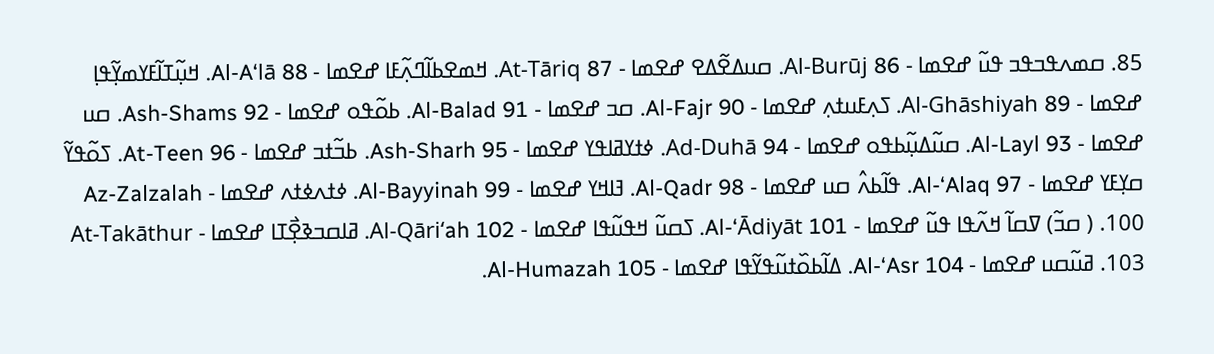85. ߛߘߍߟߏߟߏ ߟߎ߬ ߝߐߘߊ - Al-Burūj 86. ߛߎߡߐ߬ߡߐ ߝߐߘߊ - At-Tāriq 87. ߞߘߐߕߊ߬ߣߍ߲߬ߓߊ ߝߐߘߊ - Al-A‘lā 88. ߞߎ߲߬ߠߊ߬ߓߌߘߌ߲߬ߟߊ߲ ߝߐߘߊ - Al-Ghāshiyah 89. ߖߍ߲ߓߎߙߍ߲ ߝߐߘߊ - Al-Fajr 90. ߛߏ ߝߐߘߊ - Al-Balad 91. ߕߋ߬ߟߋ ߝߐߘߊ - Ash-Shams 92. ߛߎ ߝߐߘߊ - Al-Layl 93. ߛߎ߬ߡߎ߲߬ߕߟߋ ߝߐߘߊ - Ad-Duhā 94. ߦߙߌߥߊߟߌ ߝߐߘߊ - Ash-Sharh 95. ߕߏ߬ߙߏ ߝߐߘߊ - At-Teen 96. ߖߋ߬ߟߌ߬ ߛߌ߲ߓߌ ߝߐߘߊ - Al-‘Alaq 97. ߟߊ߬ߕߍ߮ ߛߎ ߝߐߘߊ - Al-Qadr 98. ߔߊߞߌ ߝߐߘߊ - Al-Bayyinah 99. ߦߙߍߦߙߍ ߝߐߘߊ - Az-Zalzalah 100. ( ߛߏ߬) ߜߛߊ߬ ߞߍ߬ߟߊ ߟߎ߬ ߝߐߘߊ - Al-‘Ādiyāt 101. ߖߛߎ߬ ߞߟߎ߬ߟߊ ߝߐߘߊ - Al-Qāri‘ah 102. ߥߊߛߏߢߐ߲߯ߠߊ ߝߐߘߊ - At-Takāthur 103. ߥߎ߬ߛߎ ߝߐߘߊ - Al-‘Asr 104. ߡߊ߬ߕߋ߰ߙߎ߬ߟߌ߬ߟߊ ߝߐߘߊ - Al-Humazah 105.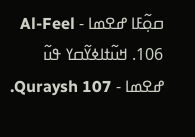ߛߋ߲߬ߓߊ ߝߐߘߊ - Al-Feel 106. ߞߎ߬ߙߊߦߌ߬ߛߌ ߟߎ߬ ߝߐߘߊ - Quraysh 107.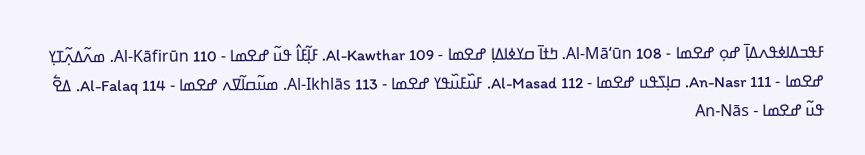ߓߟߏߡߊߦߟߍߡߊ߲߫ ߝߋ߲ ߝߐߘߊ - Al-Mā‘ūn 108. ߤߙߊ߫ ߛߌߦߊߡߊ߲ ߝߐߘߊ - Al-Kawthar 109. ߓߊ߲߬ߓߊ߮ ߟߎ߬ ߝߐߘߊ - Al-Kāfirūn 110. ߘߍ߬ߡߍ߲߬ߠߌ߲ ߝߐߘߊ - An-Nasr 111. ߛߊ߲ߖߟߎ ߝߐߘߊ - Al-Masad 112. ߓߎ߰ߓߎ߰ߟߌ ߝߐߘߊ - Al-Ikhlās 113. ߘߎ߬ߛߊ߬ߜߍ ߝߐߘߊ - Al-Falaq 114. ߡߐ߱ ߟߎ߬ ߝߐߘߊ - An-Nās